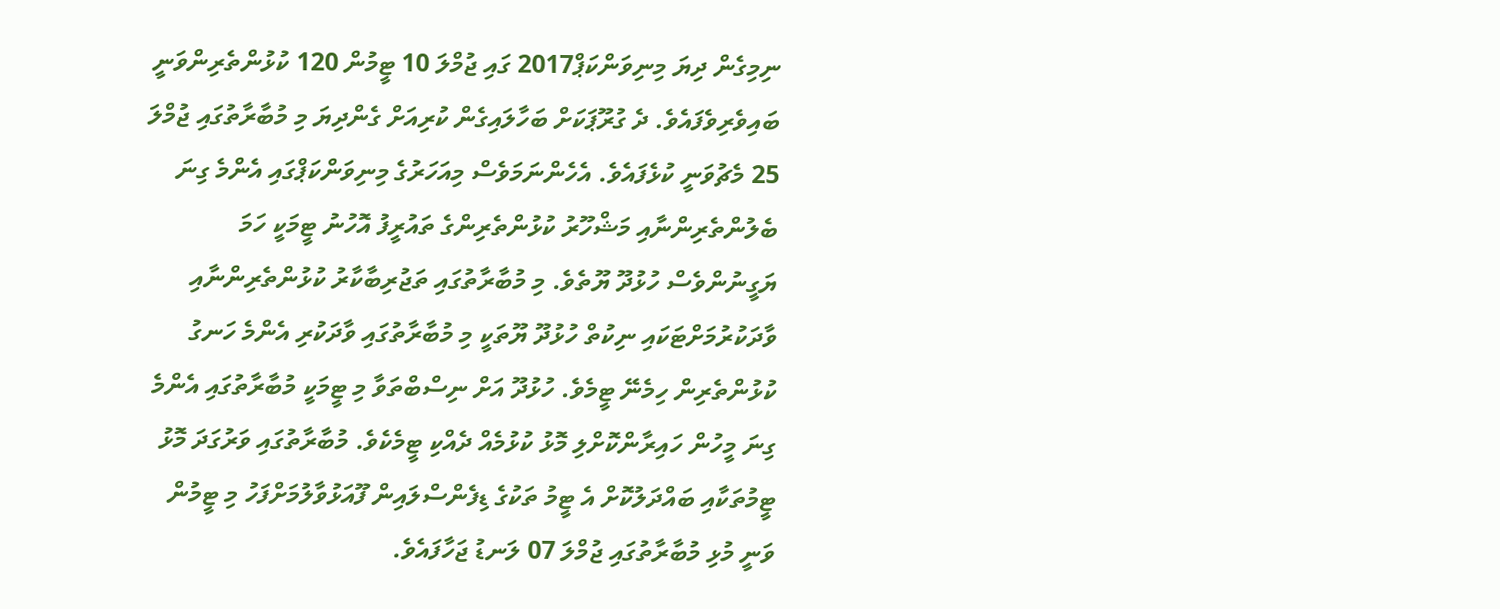ނިމިގެން ދިޔަ މިނިވަންކަޕް2017 ގައި ޖުމްލަ 10 ޓީމުން 120 ކުޅުންތެރިންވަނީ ބައިވެރިވެފައެވެ. ދެ ގުރޫޕަކަށް ބަހާލައިގެން ކުރިއަށް ގެންދިޔަ މި މުބާރާތުގައި ޖުމްލަ 25 މެޗުވަނީ ކުޅެފައެވެ. އެހެންނަމަވެސް މިއަހަރުގެ މިނިވަންކަޕްގައި އެންމެ ގިނަ ބެލުންތެރިންނާއި މަޝްހޫރު ކުޅުންތެރިންގެ ތައުރީފު އޮހުނު ޓީމަކީ ހަމަ ޔަގީނުންވެސް ހުޅުދޫ ޔޫތެވެ. މި މުބާރާތުގައި ތަޖުރިބާކާރު ކުޅުންތެރިންނާއި ވާދަކުރުމަށްޓަކައި ނިކުތް ހުޅުދޫ ޔޫތަކީ މި މުބާރާތުގައި ވާދަކުރި އެންމެ ހަނގު ކުޅުންތެރިން ހިމެނޭ ޓީމެވެ. ހުޅުދޫ އަށް ނިސްބްތަވާ މި ޓީމަކީ މުބާރާތުގައި އެންމެ ގިނަ މީހުން ހައިރާންކޮށްލި މޮޅު ކުޅުމެއް ދެއްކި ޓީމެކެވެ. މުބާރާތުގައި ވަރުގަދަ މޮޅު ޓީމުތަކާއި ބައްދަލުކޮށް އެ ޓީމު ތަކުގެ ޑިފެންސްލައިން ފޫއަޅުވާލުމަށްފަހު މި ޓީމުން ވަނީ މުޅި މުބާރާތުގައި ޖުމްލަ 07 ލަނޑު ޖަހާފައެވެ.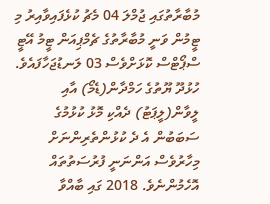މުބާރާތުގައި ޖުމްލަ 04 މެޗު ކުޅެފައިވާއިރު މި ޓީމުން ވަނީ މުބާރާތުގެ ޗެމްޕިއަން ޓީމު އޭޓީ ސްޕޯޓްސް ކޮޅަށްވެސް 03 ލަނޑުޖަހާފައެވެ. ހުޅުދޫ ޔޫތުގެ ހަމްދާން(ޑެމޯ) އާއި ލީވާން(ލީޕަޓު) ދެއްކި މޮޅު ކުޅުމުގެ ސަބަބުން އެ ދެ ކުޅުންތެރިންނަށް މިހާރުވެސް އަންނަނީ ފުރުސަތުތައް އޮހެމުންނެވެ. 2018 ގައި ބާއްވާ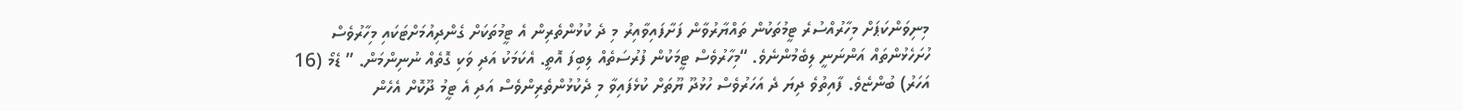މިނިވަންކަޕަށް މިހާރުއްސުރެ ޓީމުތަކުން ތައްޔާރުވާން ފަށާފައިވާއިރު މި ދެ ކުޅުންތެރިން އެ ޓީމުތަކަށް ގެންދިއުމަށްޓަކައި މިހާރުވެސް ހުށަހެޅުންތައް އަންނަނީ ލިބެމުންނެވެ. “މިހާރުވެސް ޓީމަކުން ފުރުސަތެއް ލިބިފަ އޮތީ. އެކަމަކު އަދި ވަކި ގޮތެއް ނުނިންމަން. ” ޑެމޯ (16 އަހަރު) ބުންޏެވެ. ފާއިތުވެ ދިޔަ ދެ އަހަރުވެސް ހުޅުދޫ ޔޫތަށް ކުޅެފައިވާ މި ދެކުޅުންތެރިންވެސް އަދި އެ ޓީމު ދޫކޮށް އެހެން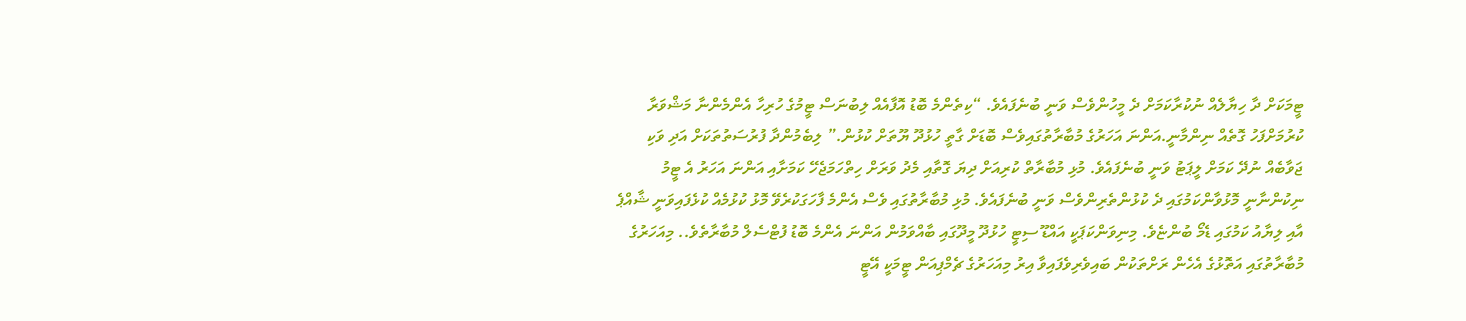ޓީމަކަށް ދާ ހިޔާލެއް ނުކުރާކަމަށް ދެ މީހުންވެސް ވަނީ ބުނެފައެވެ. “ކިތެންމެ ބޮޑު އޮފާއެއް ލިބުނަސް ޓީމުގެ ހުރިހާ އެންމެންނާ މަޝްވަރާ ކުރުމަށްފަހު ގޮތެއް ނިންމާނީ.އަންނަ އަހަރުގެ މުބާރާތުގައިވެސް ބޮޑަށް ގާތީ ހުޅުދޫ ޔޫތަށް ކުޅުން.” ލިބެމުންދާ ފުރުސަތުތަކަށް އަދި ވަކި ޖަވާބެއް ނުދޭ ކަމަށް ލީޕަޓު ވަނީ ބުނެފައެވެ. މުޅި މުބާރާތް ކުރިއަށް ދިޔަ ގޮތާއި މެދު ވަރަށް ހިތްހަމަޖެހޭ ކަމަށާއި އަންނަ އަހަރު އެ ޓީމު ނިކުންނާނީ މޮޅުވާންކަމުގައި ދެ ކުޅުންތެރިންވެސް ވަނީ ބުނެފައެވެ. މުޅި މުބާރާތުގައި ވެސް އެންމެ ފާހަގަކުރެވޭ މޮޅު ކުޅުމެއް ކުޅެފައިވަނީ ޝާއްޕެ އާއި ލިޔާއު ކަމުގައި ޑެމޯ ބުންޏެވެ. މިނިވަންކަޕަކީ އައްޑޫ ސިޓީ ހުޅުދޫ މީދޫގައި ބާއްވަމުން އަންނަ އެންމެ ބޮޑު ފުޓްސެލް މުބާރާތެވެ.. މިއަހަރުގެ މުބާރާތުގައި އަތޮޅުގެ އެހެން ރަށްތަކުން ބައިވެރިވެފައިވާ އިރު މިއަހަރުގެ ޗެމްޕިއަން ޓީމަކީ އޭޓީ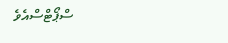ސްޕޯޓްސްއެވެ